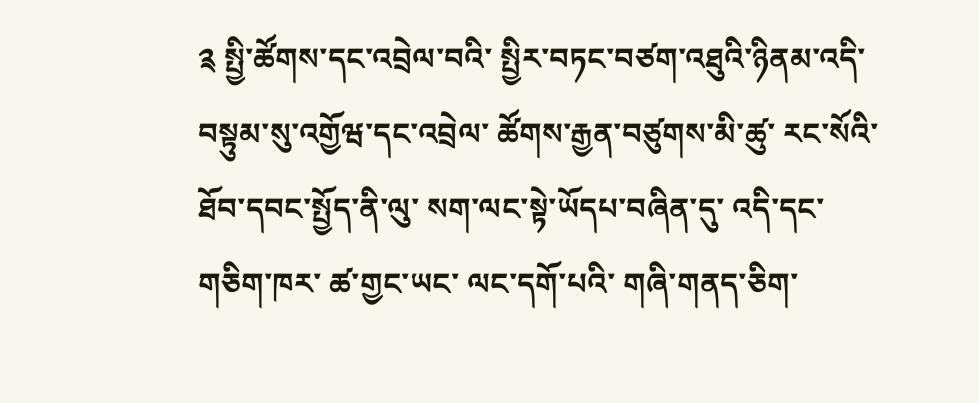༉ སྤྱི་ཚོགས་དང་འབྲེལ་བའི་ སྤྱིར་བཏང་བཙག་འཐུའི་ཉིནམ་འདི་ བསྟུམ་སུ་འགྱོཝ་དང་འབྲེལ་ ཚོགས་རྒྱན་བཙུགས་མི་ཚུ་ རང་སོའི་ཐོབ་དབང་སྤྱོད་ནི་ལུ་ སག་ལང་སྟེ་ཡོདཔ་བཞིན་དུ་ འདི་དང་གཅིག་ཁར་ ཚ་གྱང་ཡང་ ལང་དགོ་པའི་ གཞི་གནད་ཅིག་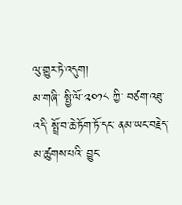ལུ་གྱུར་ཏེ་འདུག།
མ་གཞི་ སྤྱི་ལོ་༢༠༡༨ ཀྱི་ བཙག་འཐུ་འདི་ སྤྲོ་བ་ཆེ་ཏོག་ཏོ་དང་ ནམ་ཡང་བརྗེད་མ་ཚུགས་པའི་ བྱུང་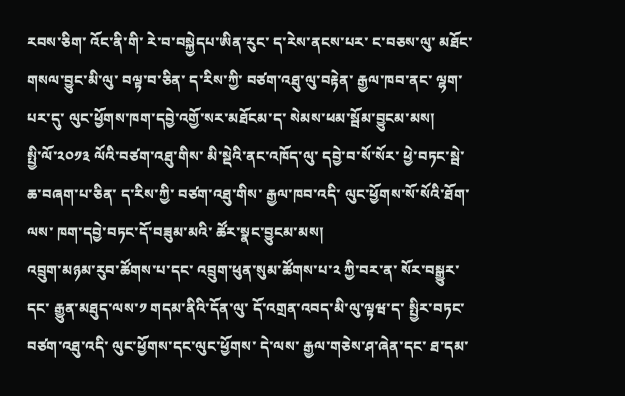རབས་ཅིག་ འོང་ནི་གི་ རེ་བ་བསྐྱེདཔ་ཨིན་རུང་ ད་རེས་ནངས་པར་ ང་བཅས་ལུ་ མཐོང་གསལ་བྱུང་མི་ལུ་ བལྟ་བ་ཅིན་ ད་རིས་ཀྱི་ བཙག་འཐུ་ལུ་བརྟེན་ རྒྱལ་ཁབ་ནང་ ལྷག་པར་དུ་ ལུང་ཕྱོགས་ཁག་དབྱེ་འགྱོ་སར་མཐོངམ་ད་ སེམས་ཕམ་སྦོམ་བྱུངམ་མས།
སྤྱི་ལོ་༢༠༡༣ ལོའི་བཙག་འཐུ་གིས་ མི་སྡེའི་ནང་འཁོད་ལུ་ དབྱེ་བ་སོ་སོར་ ཕྱེ་བཏང་སྦེ་ ཆ་བཞག་པ་ཅིན་ ད་རིས་ཀྱི་ བཙག་འཐུ་གིས་ རྒྱལ་ཁབ་འདི་ ལུང་ཕྱོགས་སོ་སོའི་ཐོག་ལས་ ཁག་དབྱེ་བཏང་དོ་བཟུམ་མའི་ ཚོར་སྣང་བྱུངམ་མས།
འབྲུག་མཉམ་རུབ་ཚོགས་པ་དང་ འབྲུག་ཕུན་སུམ་ཚོགས་པ་༢ ཀྱི་བར་ན་ སོར་བསྒྱུར་དང་ རྒྱུན་མཐུད་ལས་༡ གདམ་ནིའི་དོན་ལུ་ དོ་འགྲན་འབད་མི་ལུ་ལྟཝ་ད་ སྤྱིར་བཏང་བཙག་འཐུ་འདི་ ལུང་ཕྱོགས་དང་ལུང་ཕྱོགས་ དེ་ལས་ རྒྱལ་གཅེས་ཤ་ཞེན་དང་ ཐ་དམ་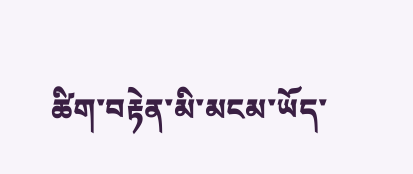ཚིག་བརྟེན་མི་མངམ་ཡོད་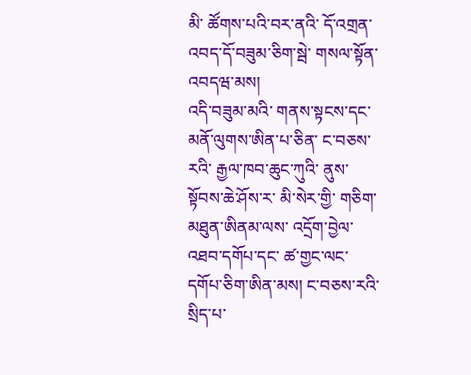མི་ ཚོགས་པའི་བར་ནའི་ དོ་འགྲན་འབད་དོ་བཟུམ་ཅིག་སྦེ་ གསལ་སྟོན་འབདཝ་མས།
འདི་བཟུམ་མའི་ གནས་སྟངས་དང་ མནོ་ལུགས་ཨིན་པ་ཅིན་ ང་བཅས་རའི་ རྒྱལ་ཁབ་ཆུང་ཀུའི་ ནུས་སྟོབས་ཆེ་ཤོས་ར་ མི་སེར་གྱི་ གཅིག་མཐུན་ཨིནམ་ལས་ འདྲོག་བྱེལ་འཐབ་དགོཔ་དང་ ཚ་གྱང་ལང་དགོཔ་ཅིག་ཨིན་མས། ང་བཅས་རའི་ སྲིད་པ་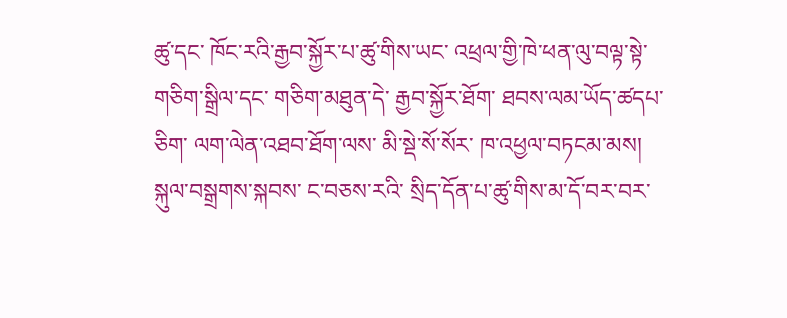ཚུ་དང་ ཁོང་རའི་རྒྱབ་སྐྱོར་པ་ཚུ་གིས་ཡང་ འཕྲལ་གྱི་ཁེ་ཕན་ལུ་བལྟ་སྟེ་ གཅིག་སྒྲིལ་དང་ གཅིག་མཐུན་དེ་ རྒྱབ་སྐྱོར་ཐོག་ ཐབས་ལམ་ཡོད་ཚདཔ་ཅིག་ ལག་ལེན་འཐབ་ཐོག་ལས་ མི་སྡེ་སོ་སོར་ ཁ་འཕྱལ་བཏངམ་མས།
སྐུལ་བསྒྲགས་སྐབས་ ང་བཅས་རའི་ སྲིད་དོན་པ་ཚུ་གིས་མ་དོ་བར་བར་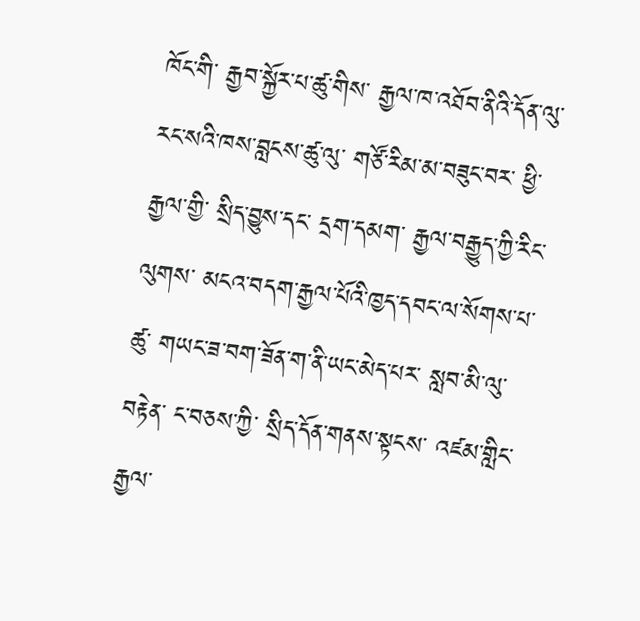ཁོང་གི་ རྒྱབ་སྐྱོར་པ་ཚུ་གིས་ རྒྱལ་ཁ་འཐོབ་ནིའི་དོན་ལུ་ རང་སའི་ཁས་བླངས་ཚུ་ལུ་ གཙོ་རིམ་མ་བཟུང་བར་ ཕྱི་རྒྱལ་གྱི་ སྲིད་བྱུས་དང་ དྲག་དམག་ རྒྱལ་བརྒྱུད་ཀྱི་རིང་ལུགས་ མངའ་བདག་རྒྱལ་པོའི་ཁྱད་དབང་ལ་སོགས་པ་ཚུ་ གཡང་ཟ་བག་ཟོན་ག་ནི་ཡང་མེད་པར་ སླབ་མི་ལུ་བརྟེན་ ང་བཅས་ཀྱི་ སྲིད་དོན་གནས་སྟངས་ འཛམ་གླིང་རྒྱལ་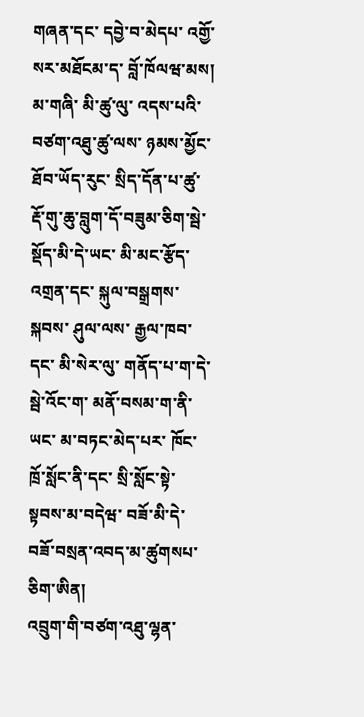གཞན་དང་ དབྱེ་བ་མེདཔ་ འགྱོ་སར་མཐོངམ་ད་ བློ་ཁོལཝ་མས།
མ་གཞི་ མི་ཚུ་ལུ་ འདས་པའི་བཙག་འཐུ་ཚུ་ལས་ ཉམས་མྱོང་ཐོབ་ཡོད་རུང་ སྲིད་དོན་པ་ཚུ་ རྡོ་གུ་ཆུ་བླུག་དོ་བཟུམ་ཅིག་སྦེ་ སྡོད་མི་དེ་ཡང་ མི་མང་རྩོད་འགྲན་དང་ སྐུལ་བསྒྲགས་སྐབས་ ཤུལ་ལས་ རྒྱལ་ཁབ་དང་ མི་སེར་ལུ་ གནོད་པ་ག་དེ་སྦེ་འོང་ག་ མནོ་བསམ་ག་ནི་ཡང་ མ་བཏང་མེད་པར་ ཁོང་ཁྲོ་སློང་ནི་དང་ སྲི་སློང་སྟེ་ སྟབས་མ་བདེཝ་ བཟོ་མི་དེ་ བཟོ་བསྲན་འབད་མ་ཚུགསཔ་ཅིག་ཨིན།
འབྲུག་གི་བཙག་འཐུ་ལྷན་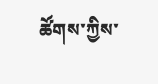ཚོགས་ཀྱིས་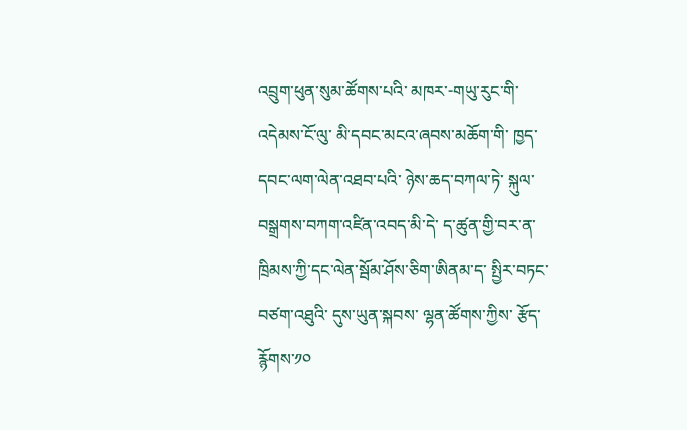འབྲུག་ཕུན་སུམ་ཚོགས་པའི་ མཁར་-གཡུ་རུང་གི་འདེམས་ངོ་ལུ་ མི་དབང་མངའ་ཞབས་མཆོག་གི་ ཁྱད་དབང་ལག་ལེན་འཐབ་པའི་ ཉེས་ཆད་བཀལ་ཏེ་ སྐུལ་བསྒྲགས་བཀག་འཛིན་འབད་མི་དེ་ ད་ཚུན་གྱི་བར་ན་ ཁྲིམས་ཀྱི་དང་ལེན་སྦོམ་ཤོས་ཅིག་ཨིནམ་ད་ སྤྱིར་བཏང་བཙག་འཐུའི་ དུས་ཡུན་སྐབས་ ལྷན་ཚོགས་ཀྱིས་ རྩོད་རྙོགས་༡༠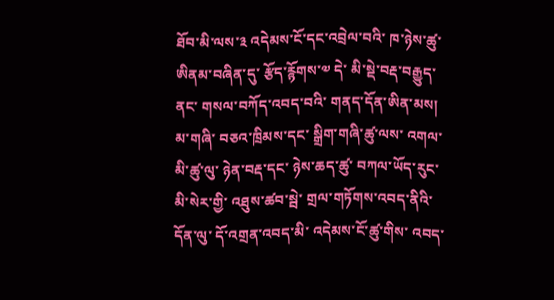ཐོབ་མི་ལས་༣ འདེམས་ངོ་དང་འབྲེལ་བའི་ ཁ་ཉེས་ཚུ་ཨིནམ་བཞིན་དུ་ རྩོད་རྙོགས་༧ དེ་ མི་སྡེ་བརྡ་བརྒྱུད་ནང་ གསལ་བཀོད་འབད་བའི་ གནད་དོན་ཨིན་མས།
མ་གཞི་ བཅའ་ཁྲིམས་དང་ སྒྲིག་གཞི་ཚུ་ལས་ འགལ་མི་ཚུ་ལུ་ ཉེན་བརྡ་དང་ ཉེས་ཆད་ཚུ་ བཀལ་ཡོད་རུང་ མི་སེར་གྱི་ འཐུས་ཚབ་སྦེ་ གྲལ་གཏོགས་འབད་ནིའི་དོན་ལུ་ དོ་འགྲན་འབད་མི་ འདེམས་ངོ་ཚུ་གིས་ འབད་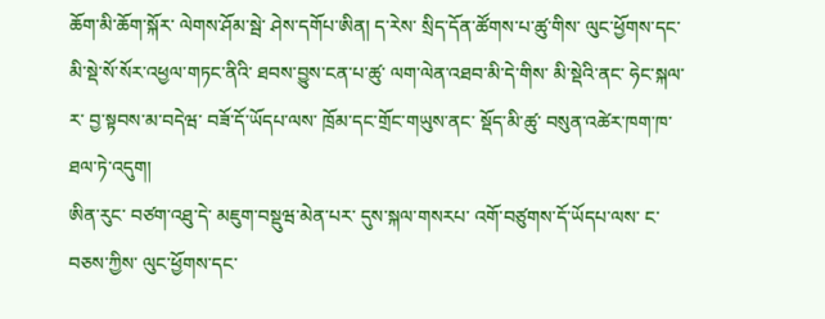ཆོག་མི་ཆོག་སྐོར་ ལེགས་ཤོམ་སྦེ་ ཤེས་དགོཔ་ཨིན། ད་རེས་ སྲིད་དོན་ཚོགས་པ་ཚུ་གིས་ ལུང་ཕྱོགས་དང་ མི་སྡེ་སོ་སོར་འཕྱལ་གཏང་ནིའི་ ཐབས་བྱུས་ངན་པ་ཚུ་ ལག་ལེན་འཐབ་མི་དེ་གིས་ མི་སྡེའི་ནང་ ཧེང་སྐལ་ར་ བྱ་སྟབས་མ་བདེཝ་ བཟོ་དོ་ཡོདཔ་ལས་ ཁྲོམ་དང་གྲོང་གཡུས་ནང་ སྡོད་མི་ཚུ་ བསུན་འཚེར་ཁག་ཁ་ ཐལ་ཏེ་འདུག།
ཨིན་རུང་ བཙག་འཐུ་དེ་ མཇུག་བསྡུཝ་མེན་པར་ དུས་སྐལ་གསརཔ་ འགོ་བཙུགས་དོ་ཡོདཔ་ལས་ ང་བཅས་ཀྱིས་ ལུང་ཕྱོགས་དང་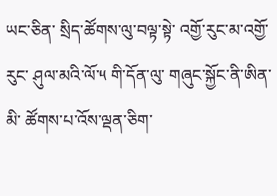ཡང་ཅིན་ སྲིད་ཚོགས་ལུ་བལྟ་སྟེ་ འགྱོ་རུང་མ་འགྱོ་རུང་ ཤུལ་མའི་ལོ་༥ གི་དོན་ལུ་ གཞུང་སྐྱོང་ནི་ཨིན་མི་ ཚོགས་པ་འོས་ལྡན་ཅིག་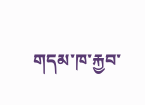གདམ་ཁ་རྐྱབ་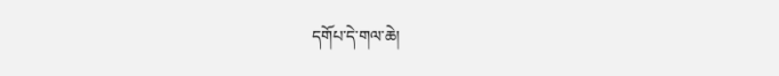དགོཔ་དེ་གལ་ཆེ།